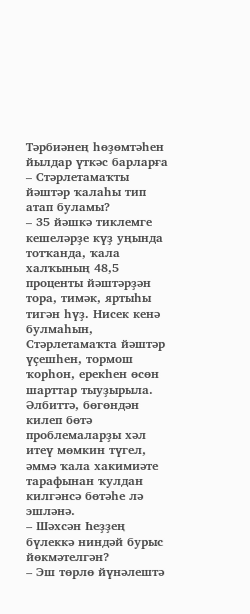Тәрбиәнең һөҙөмтәһен йылдар үткәс барларға
– Стәрлетамаҡты йәштәр ҡалаһы тип атап буламы?
– 35 йәшкә тиклемге кешеләрҙе күҙ уңында тотҡанда, ҡала халҡының 48,5 проценты йәштәрҙән тора, тимәк, яртыһы тигән һүҙ. Нисек кенә булмаһын, Стәрлетамаҡта йәштәр үҫешһен, тормош ҡорһон, ерекһен өсөн шарттар тыуҙырыла. Әлбиттә, бөгөндән килеп бөтә проблемаларҙы хәл итеү мөмкин түгел, әммә ҡала хакимиәте тарафынан ҡулдан килгәнсә бөтәһе лә эшләнә.
– Шәхсән Һеҙҙең бүлеккә ниндәй бурыс йөкмәтелгән?
– Эш төрлө йүнәлештә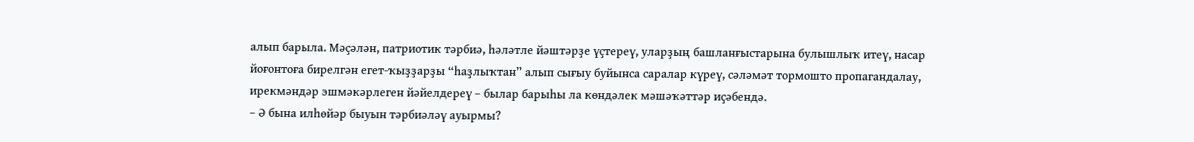алып барыла. Мәҫәлән, патриотик тәрбиә, һәләтле йәштәрҙе үҫтереү, уларҙың башланғыстарына булышлыҡ итеү, насар йоғонтоға бирелгән егет-ҡыҙҙарҙы “һаҙлыҡтан” алып сығыу буйынса саралар күреү, сәләмәт тормошто пропагандалау, ирекмәндәр эшмәкәрлеген йәйелдереү – былар барыһы ла көндәлек мәшәҡәттәр иҫәбендә.
– Ә бына илһөйәр быуын тәрбиәләү ауырмы?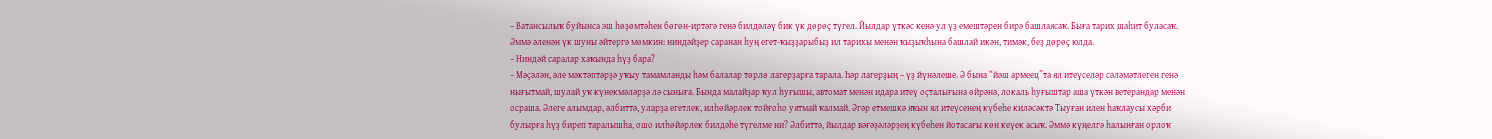– Ватансылыҡ буйынса эш һөҙөмтәһен бөгөн-иртәгә генә билдәләү бик үк дөрөҫ түгел. Йылдар үткәс кенә ул үҙ емештәрен бирә башлаясаҡ. Быға тарих шаһит буласаҡ. Әммә әленән үк шуны әйтергә мөмкин: ниндәйҙер саранан һуң егет-ҡыҙҙарыбыҙ ил тарихы менән ҡыҙыҡһына башлай икән, тимәк, беҙ дөрөҫ юлда.
– Ниндәй саралар хаҡында һүҙ бара?
– Мәҫәлән, әле мәктәптәрҙә уҡыу тамамланды һәм балалар төрлө лагерҙарға тарала. Һәр лагерҙың – үҙ йүнәлеше. Ә бына “йәш армеец”та ял итеүселәр сәләмәтлеген генә нығытмай, шулай уҡ күнекмәләрҙә лә сыныға. Бында малайҙар ҡул һуғышы, автомат менән идара итеү оҫталығына өйрәнә, локаль һуғыштар аша үткән ветерандар менән осраша. Әлеге алымдар, әлбиттә, уларҙа егетлек, илһөйәрлек тойғоһо уятмай ҡалмай. Әгәр етмешкә яҡын ял итеүсенең күбеһе киләсәктә Тыуған илен һаҡлаусы хәрби булырға һүҙ биреп таралышһа, ошо илһөйәрлек билдәһе түгелме ни? Әлбиттә, йылдар вәғәҙәләрҙең күбеһен йотасағы көн кеүек асыҡ. Әммә күңелгә һалынған орлоҡ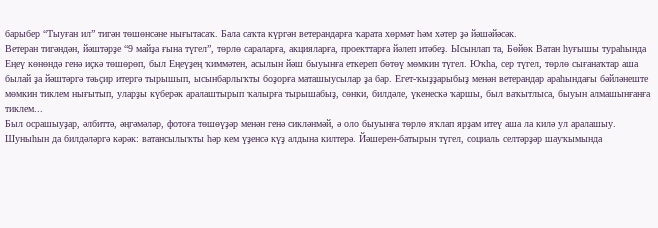барыбер “Тыуған ил” тигән төшөнсәне нығытасаҡ. Бала саҡта күргән ветерандарға ҡарата хөрмәт һәм хәтер ҙә йәшәйәсәк.
Ветеран тигәндән, йәштәрҙе “9 майҙа ғына түгел”, төрлө сараларға, акцияларға, проекттарға йәлеп итәбеҙ. Ысынлап та, Бөйөк Ватан һуғышы тураһында Еңеү көнөндә генә иҫкә төшөрөп, был Еңеүҙең ҡиммәтен, асылын йәш быуынға еткереп бөтөү мөмкин түгел. Юҡһа, сер түгел, төрлө сығанаҡтар аша былай ҙа йәштәргә тәьҫир итергә тырышып, ысынбарлыҡты боҙорға маташыусылар ҙа бар. Егет-ҡыҙҙарыбыҙ менән ветерандар араһындағы бәйләнеште мөмкин тиклем нығытып, уларҙы күберәк аралаштырып ҡалырға тырышабыҙ, сөнки, билдәле, үкенескә ҡаршы, был ваҡытлыса, быуын алмашынғанға тиклем...
Был осрашыуҙар, әлбиттә, әңгәмәләр, фотоға төшөүҙәр менән генә сикләнмәй, ә оло быуынға төрлө яҡлап ярҙам итеү аша ла килә ул аралашыу.
Шуныһын да билдәләргә кәрәк: ватансылыҡты һәр кем үҙенсә күҙ алдына килтерә. Йәшерен-батырын түгел, социаль селтәрҙәр шауҡымында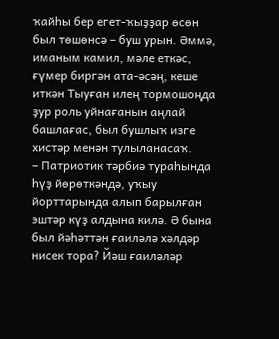ҡайһы бер егет-ҡыҙҙар өсөн был төшөнсә – буш урын. Әммә, иманым камил, мәле еткәс, ғүмер биргән ата-әсәң, кеше иткән Тыуған илең тормошоңда ҙур роль уйнағанын аңлай башлағас, был бушлыҡ изге хистәр менән тулыланасаҡ.
– Патриотик тәрбиә тураһында һүҙ йөрөткәндә, уҡыу йорттарында алып барылған эштәр күҙ алдына килә. Ә бына был йәһәттән ғаиләлә хәлдәр нисек тора? Йәш ғаиләләр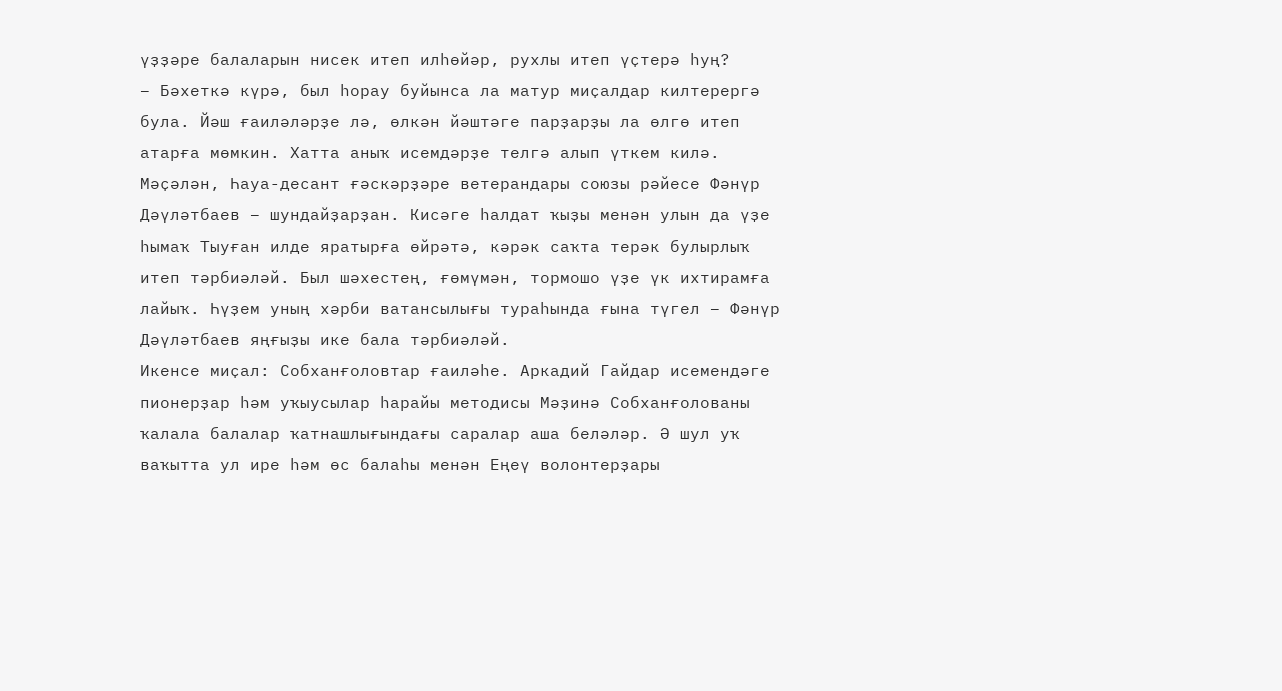үҙҙәре балаларын нисек итеп илһөйәр, рухлы итеп үҫтерә һуң?
– Бәхеткә күрә, был һорау буйынса ла матур миҫалдар килтерергә була. Йәш ғаиләләрҙе лә, өлкән йәштәге парҙарҙы ла өлгө итеп атарға мөмкин. Хатта аныҡ исемдәрҙе телгә алып үткем килә. Мәҫәлән, Һауа-десант ғәскәрҙәре ветерандары союзы рәйесе Фәнүр Дәүләтбаев – шундайҙарҙан. Кисәге һалдат ҡыҙы менән улын да үҙе һымаҡ Тыуған илде яратырға өйрәтә, кәрәк саҡта терәк булырлыҡ итеп тәрбиәләй. Был шәхестең, ғөмүмән, тормошо үҙе үк ихтирамға лайыҡ. Һүҙем уның хәрби ватансылығы тураһында ғына түгел – Фәнүр Дәүләтбаев яңғыҙы ике бала тәрбиәләй.
Икенсе миҫал: Собханғоловтар ғаиләһе. Аркадий Гайдар исемендәге пионерҙар һәм уҡыусылар һарайы методисы Мәҙинә Собханғолованы ҡалала балалар ҡатнашлығындағы саралар аша беләләр. Ә шул уҡ ваҡытта ул ире һәм өс балаһы менән Еңеү волонтерҙары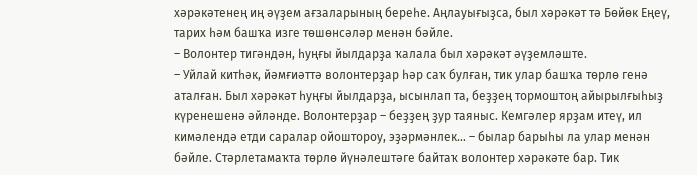хәрәкәтенең иң әүҙем ағзаларының береһе. Аңлауығыҙса, был хәрәкәт тә Бөйөк Еңеү, тарих һәм башҡа изге төшөнсәләр менән бәйле.
– Волонтер тигәндән, һуңғы йылдарҙа ҡалала был хәрәкәт әүҙемләште.
– Уйлай китһәк, йәмғиәттә волонтерҙар һәр саҡ булған, тик улар башҡа төрлө генә аталған. Был хәрәкәт һуңғы йылдарҙа, ысынлап та, беҙҙең тормоштоң айырылғыһыҙ күренешенә әйләнде. Волонтерҙар – беҙҙең ҙур таяныс. Кемгәлер ярҙам итеү, ил кимәлендә етди саралар ойоштороу, эҙәрмәнлек... – былар барыһы ла улар менән бәйле. Стәрлетамаҡта төрлө йүнәлештәге байтаҡ волонтер хәрәкәте бар. Тик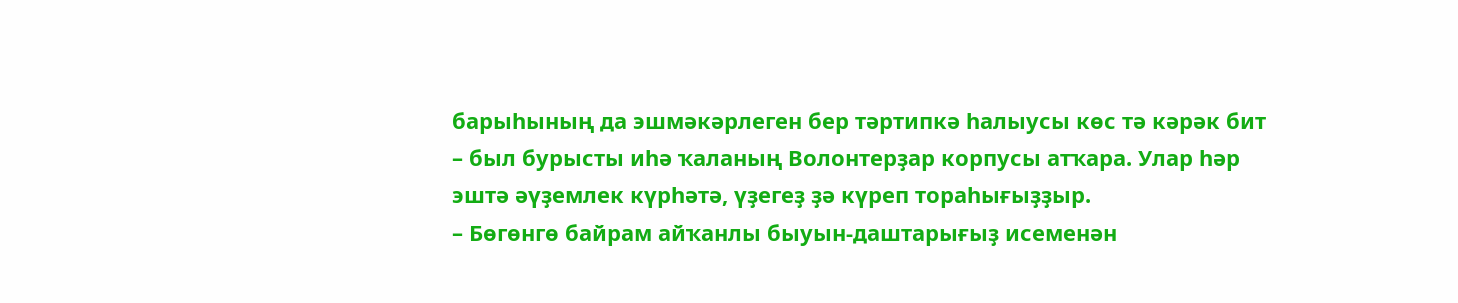барыһының да эшмәкәрлеген бер тәртипкә һалыусы көс тә кәрәк бит – был бурысты иһә ҡаланың Волонтерҙар корпусы атҡара. Улар һәр эштә әүҙемлек күрһәтә, үҙегеҙ ҙә күреп тораһығыҙҙыр.
– Бөгөнгө байрам айҡанлы быуын-даштарығыҙ исеменән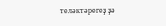теләктәрегеҙ ҙә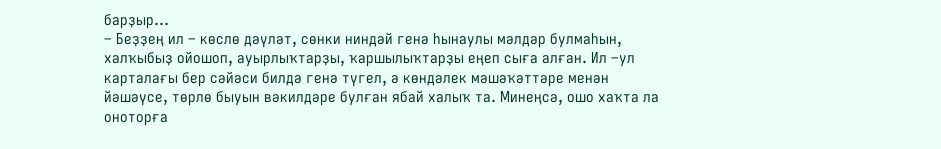барҙыр...
– Беҙҙең ил – көслө дәүләт, сөнки ниндәй генә һынаулы мәлдәр булмаһын, халҡыбыҙ ойошоп, ауырлыҡтарҙы, ҡаршылыҡтарҙы еңеп сыға алған. Ил –ул карталағы бер сәйәси билдә генә түгел, ә көндәлек мәшәҡәттәре менән йәшәүсе, төрлө быуын вәкилдәре булған ябай халыҡ та. Минеңсә, ошо хаҡта ла оноторға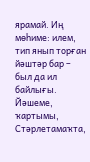ярамай. Иң мөһиме: илем, тип янып торған йәштәр бар – был да ил байлығы. Йәшеме, ҡартымы, Стәрлетамаҡта,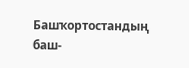Башҡортостандың баш-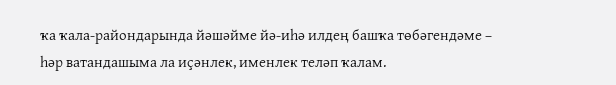ҡа ҡала-райондарында йәшәйме йә-иһә илдең башҡа төбәгендәме – һәр ватандашыма ла иҫәнлек, именлек теләп ҡалам.